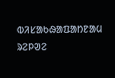ᱵᱤᱥᱟᱠᱷᱟᱯᱟᱴᱱᱟᱢ ᱨᱮᱞᱣᱮ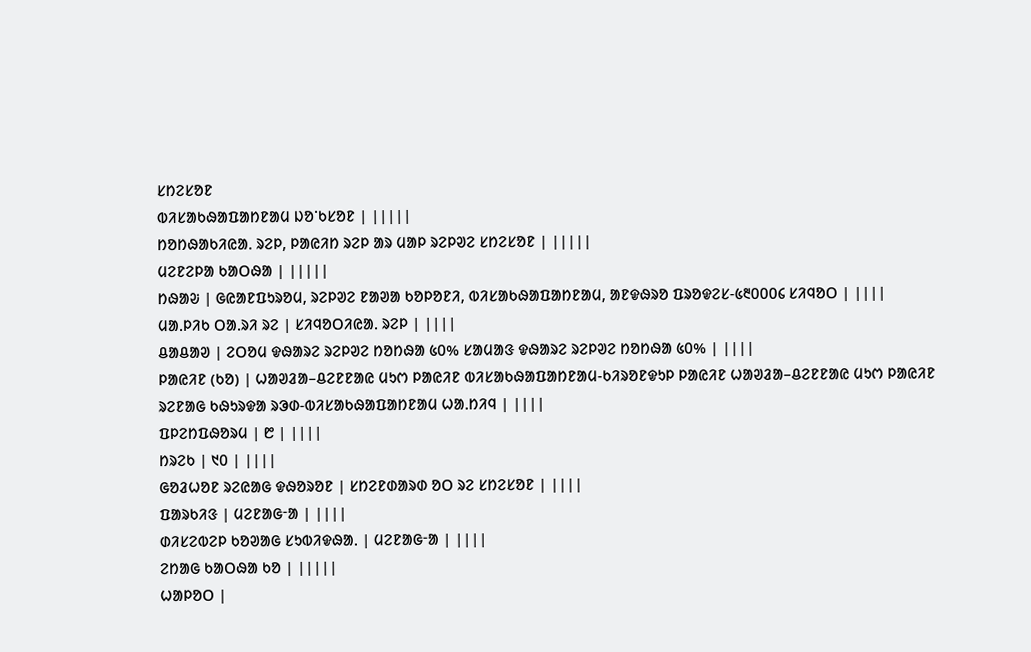ᱥᱴᱮᱥᱚᱱ
ᱵᱤᱥᱟᱠᱷᱟᱯᱟᱴᱱᱟᱢ ᱡᱚᱸᱠᱥᱚᱱ | |||||
ᱴᱚᱴᱷᱟᱠᱤᱭᱟᱹ ᱨᱮᱞ, ᱞᱟᱭᱤᱴ ᱨᱮᱞ ᱟᱨ ᱢᱟᱞ ᱨᱮᱞᱣᱮ ᱥᱴᱮᱥᱚᱱ | |||||
ᱢᱮᱱᱮᱞᱟ ᱠᱟᱛᱷᱟ | |||||
ᱴᱷᱟᱶ | ᱜᱭᱟᱱᱯᱩᱨᱚᱢ, ᱨᱮᱞᱣᱮ ᱱᱟᱣᱟ ᱠᱚᱞᱚᱱᱤ, ᱵᱤᱥᱟᱠᱷᱟᱯᱟᱴᱱᱟᱢ, ᱟᱱᱫᱷᱨᱚ ᱯᱨᱚᱫᱮᱥ-᱕᱓᱐᱐᱐᱔ ᱥᱤᱧᱚᱛ | ||||
ᱢᱟᱹᱞᱤᱠ ᱛᱟᱹᱨᱤ ᱨᱮ | ᱥᱤᱧᱚᱛᱤᱭᱟᱹ ᱨᱮᱞ | ||||
ᱪᱟᱪᱟᱣ | ᱮᱛᱚᱢ ᱫᱷᱟᱨᱮ ᱨᱮᱞᱣᱮ ᱴᱚᱴᱷᱟ ᱕᱐% ᱥᱟᱢᱟᱝ ᱫᱷᱟᱨᱮ ᱨᱮᱞᱣᱮ ᱴᱚᱴᱷᱟ ᱕᱐% | ||||
ᱞᱟᱭᱤᱱ (ᱠᱚ) | ᱦᱟᱣᱲᱟ–ᱪᱮᱱᱱᱟᱭ ᱢᱩᱬ ᱞᱟᱭᱤᱱ ᱵᱤᱥᱟᱠᱷᱟᱯᱟᱴᱱᱟᱢ-ᱠᱤᱨᱚᱱᱫᱩᱞ ᱞᱟᱭᱤᱱ ᱦᱟᱣᱲᱟ–ᱪᱮᱱᱱᱟᱭ ᱢᱩᱬ ᱞᱟᱭᱤᱱ ᱨᱮᱱᱟᱜ ᱠᱷᱩᱨᱫᱟ ᱨᱳᱰ-ᱵᱤᱥᱟᱠᱷᱟᱯᱟᱴᱱᱟᱢ ᱦᱟᱹᱴᱤᱧ | ||||
ᱯᱞᱮᱴᱯᱷᱚᱨᱢ | ᱘ | ||||
ᱴᱨᱮᱠ | ᱑᱐ | ||||
ᱜᱚᱲᱦᱚᱱ ᱨᱮᱭᱟᱜ ᱫᱷᱚᱨᱚᱱ | ᱥᱴᱮᱱᱰᱟᱨᱰ ᱚᱛ ᱨᱮ ᱥᱴᱮᱥᱚᱱ | ||||
ᱯᱟᱨᱠᱤᱝ | ᱢᱮᱱᱟᱜᱼᱟ | ||||
ᱰᱤᱥᱮᱵᱮᱞ ᱠᱚᱣᱟᱜ ᱥᱩᱵᱤᱫᱷᱟᱹ | ᱢᱮᱱᱟᱜᱼᱟ | ||||
ᱮᱴᱟᱜ ᱠᱟᱛᱷᱟ ᱠᱚ | |||||
ᱦᱟᱞᱚᱛ |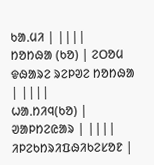ᱠᱟᱹᱢᱤ | ||||
ᱴᱚᱴᱷᱟ (ᱠᱚ) | ᱮᱛᱚᱢ ᱫᱷᱟᱨᱮ ᱨᱮᱞᱣᱮ ᱴᱚᱴᱷᱟ | ||||
ᱦᱟᱹᱴᱤᱧ(ᱠᱚ) | ᱣᱟᱞᱴᱮᱭᱟᱨ | ||||
ᱤᱞᱮᱠᱴᱨᱤᱯᱷᱤᱠᱮᱥᱚᱱ |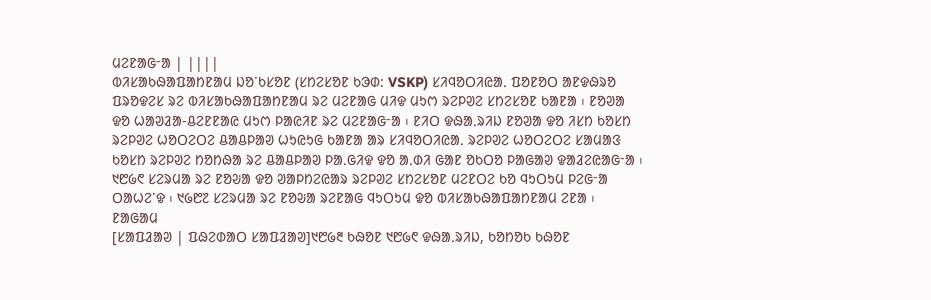ᱢᱮᱱᱟᱜᱼᱟ | ||||
ᱵᱤᱥᱟᱠᱷᱟᱯᱟᱴᱱᱟᱢ ᱡᱚᱸᱠᱥᱚᱱ (ᱥᱴᱮᱥᱚᱱ ᱠᱳᱰ: VSKP) ᱥᱤᱧᱚᱛᱤᱭᱟᱹ ᱯᱚᱱᱚᱛ ᱟᱱᱫᱷᱨᱚ ᱯᱨᱚᱫᱮᱥ ᱨᱮ ᱵᱤᱥᱟᱠᱷᱟᱯᱟᱴᱱᱟᱢ ᱨᱮ ᱢᱮᱱᱟᱜ ᱢᱤᱫ ᱢᱩᱬ ᱨᱮᱞᱣᱮ ᱥᱴᱮᱥᱚᱱ ᱠᱟᱱᱟ ᱾ ᱱᱚᱣᱟ ᱫᱚ ᱦᱟᱣᱲᱟ-ᱪᱮᱱᱱᱟᱭ ᱢᱩᱬ ᱞᱟᱭᱤᱱ ᱨᱮ ᱢᱮᱱᱟᱜᱼᱟ ᱾ ᱱᱤᱛ ᱫᱷᱟᱹᱨᱤᱡ ᱱᱚᱣᱟ ᱫᱚ ᱤᱥᱴ ᱠᱚᱥᱴ ᱨᱮᱞᱣᱮ ᱦᱚᱛᱮᱛᱮ ᱪᱟᱪᱞᱟᱣ ᱦᱩᱭᱩᱜ ᱠᱟᱱᱟ ᱟᱨ ᱥᱤᱧᱚᱛᱤᱭᱟᱹ ᱨᱮᱞᱣᱮ ᱦᱚᱛᱮᱛᱮ ᱥᱟᱢᱟᱝ ᱠᱚᱥᱴ ᱨᱮᱞᱣᱮ ᱴᱚᱴᱷᱟ ᱨᱮ ᱪᱟᱪᱞᱟᱣ ᱞᱟᱹᱜᱤᱫ ᱫᱚ ᱟᱹᱰᱤ ᱜᱟᱱ ᱚᱠᱛᱚ ᱞᱟᱜᱟᱣ ᱫᱟᱲᱮᱭᱟᱜᱼᱟ ᱾ ᱑᱘᱙᱖ ᱥᱮᱨᱢᱟ ᱨᱮ ᱱᱚᱶᱟ ᱫᱚ ᱣᱟᱞᱴᱮᱭᱟᱨ ᱨᱮᱞᱣᱮ ᱥᱴᱮᱥᱚᱱ ᱢᱮᱱᱛᱮ ᱠᱚ ᱧᱩᱛᱩᱢ ᱞᱮᱜᱼᱟ ᱛᱟᱦᱮᱸᱫ ᱾ ᱑᱙᱘᱗ ᱥᱮᱨᱢᱟ ᱨᱮ ᱱᱚᱶᱟ ᱨᱮᱱᱟᱜ ᱧᱩᱛᱩᱢ ᱫᱚ ᱵᱤᱥᱟᱠᱷᱟᱯᱟᱴᱱᱟᱢ ᱮᱱᱟ ᱾
ᱱᱟᱜᱟᱢ
[ᱥᱟᱯᱲᱟᱣ | ᱯᱷᱮᱰᱟᱛ ᱥᱟᱯᱲᱟᱣ]᱑᱘᱙᱓ ᱠᱷᱚᱱ ᱑᱘᱙᱖ ᱫᱷᱟᱹᱨᱤᱡ, ᱠᱚᱴᱚᱠ ᱠᱷᱚᱱ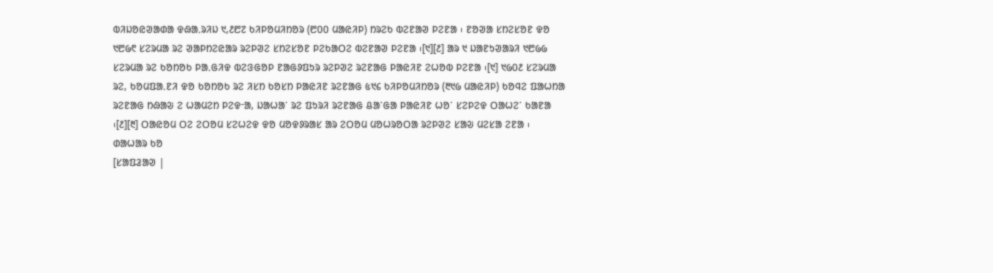ᱵᱤᱡᱚᱭᱣᱟᱰᱟ ᱫᱷᱟᱹᱨᱤᱡ ᱑,᱒᱘᱗ ᱠᱤᱞᱚᱢᱤᱴᱚᱨ (᱘᱐᱐ ᱢᱟᱭᱤᱞ) ᱴᱨᱮᱠ ᱵᱮᱱᱟᱣ ᱞᱮᱱᱟ ᱾ ᱱᱚᱣᱟ ᱥᱴᱮᱥᱚᱱ ᱫᱚ ᱑᱘᱙᱖ ᱥᱮᱨᱢᱟ ᱨᱮ ᱣᱟᱞᱴᱮᱭᱟᱨ ᱨᱮᱞᱣᱮ ᱥᱴᱮᱥᱚᱱ ᱞᱮᱠᱟᱛᱮ ᱵᱮᱱᱟᱣ ᱞᱮᱱᱟ ᱾[᱑][᱒] ᱟᱨ ᱑ ᱡᱟᱱᱩᱣᱟᱨᱤ ᱑᱘᱙᱙ ᱥᱮᱨᱢᱟ ᱨᱮ ᱠᱚᱴᱚᱠ ᱞᱟᱹᱜᱤᱫ ᱵᱮᱝᱜᱚᱞ ᱱᱟᱜᱽᱯᱩᱨ ᱨᱮᱞᱣᱮ ᱨᱮᱱᱟᱜ ᱞᱟᱭᱤᱱ ᱮᱦᱚᱵ ᱞᱮᱱᱟ ᱾[᱑] ᱑᱙᱐᱒ ᱥᱮᱨᱢᱟ ᱨᱮ, ᱠᱚᱢᱯᱟᱹᱱᱤ ᱫᱚ ᱠᱚᱴᱚᱠ ᱨᱮ ᱤᱥᱴ ᱠᱚᱥᱴ ᱞᱟᱭᱤᱱ ᱨᱮᱱᱟᱜ ᱕᱑᱔ ᱠᱤᱞᱚᱢᱤᱴᱚᱨ (᱓᱑᱙ ᱢᱟᱭᱤᱞ) ᱠᱚᱧᱮ ᱯᱟᱦᱴᱟ ᱨᱮᱱᱟᱜ ᱴᱷᱟᱶ ᱮ ᱦᱟᱢᱮᱴ ᱞᱮᱫᱼᱟ, ᱡᱟᱦᱟᱸ ᱨᱮ ᱯᱩᱨᱤ ᱨᱮᱱᱟᱜ ᱪᱟᱸᱜᱟ ᱞᱟᱭᱤᱱ ᱦᱚᱸ ᱥᱮᱞᱮᱫ ᱛᱟᱦᱮᱸ ᱠᱟᱱᱟ ᱾[᱒][᱓] ᱛᱟᱭᱚᱢ ᱛᱮ ᱮᱛᱚᱢ ᱥᱮᱦᱮᱫ ᱫᱚ ᱢᱚᱫᱽᱨᱟᱥ ᱟᱨ ᱮᱛᱚᱢ ᱢᱚᱦᱨᱚᱛᱟ ᱨᱮᱞᱣᱮ ᱥᱟᱶ ᱢᱮᱥᱟ ᱮᱱᱟ ᱾
ᱰᱟᱦᱟᱨ ᱠᱚ
[ᱥᱟᱯᱲᱟᱣ |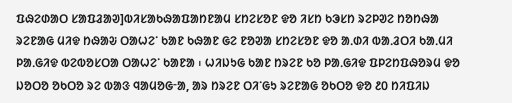ᱯᱷᱮᱰᱟᱛ ᱥᱟᱯᱲᱟᱣ]ᱵᱤᱥᱟᱠᱷᱟᱯᱟᱴᱱᱟᱢ ᱥᱴᱮᱥᱚᱱ ᱫᱚ ᱤᱥᱴ ᱠᱳᱥᱴ ᱨᱮᱞᱣᱮ ᱴᱚᱴᱷᱟ ᱨᱮᱱᱟᱜ ᱢᱤᱫ ᱴᱷᱟᱶ ᱛᱟᱦᱮᱸ ᱠᱟᱱ ᱠᱷᱟᱱ ᱜᱮ ᱱᱚᱣᱟ ᱥᱴᱮᱥᱚᱱ ᱫᱚ ᱟᱹᱰᱤ ᱵᱟᱹᱲᱛᱤ ᱠᱟᱹᱢᱤ ᱞᱟᱹᱜᱤᱫ ᱵᱮᱵᱚᱥᱛᱟ ᱛᱟᱦᱮᱸ ᱠᱟᱱᱟ ᱾ ᱦᱤᱡᱩᱜ ᱠᱟᱱ ᱴᱨᱮᱱ ᱠᱚ ᱞᱟᱹᱜᱤᱫ ᱯᱞᱮᱴᱯᱷᱚᱨᱢ ᱫᱚ ᱡᱚᱛᱚ ᱚᱠᱛᱚ ᱨᱮ ᱵᱟᱝ ᱧᱟᱢᱚᱜᱼᱟ, ᱟᱨ ᱴᱨᱮᱱ ᱛᱤᱸᱜᱩ ᱨᱮᱱᱟᱜ ᱚᱠᱛᱚ ᱫᱚ ᱒᱐ ᱴᱤᱯᱤᱡ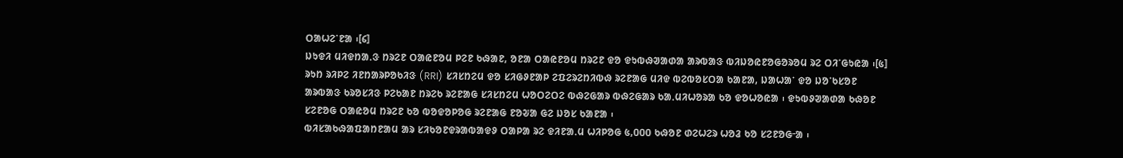ᱛᱟᱦᱮᱸᱱᱟ ᱾[᱔]
ᱡᱩᱫᱤ ᱢᱤᱫᱴᱟᱹᱝ ᱴᱨᱮᱱ ᱛᱟᱭᱱᱚᱢ ᱞᱮᱱ ᱠᱷᱟᱱ, ᱚᱱᱟ ᱛᱟᱭᱱᱚᱢ ᱴᱨᱮᱱ ᱫᱚ ᱫᱩᱵᱷᱣᱟᱰᱟ ᱟᱨᱵᱟᱝ ᱵᱤᱡᱚᱭᱱᱚᱜᱚᱨᱚᱢ ᱨᱮ ᱛᱤᱸᱜᱩᱭᱟ ᱾[᱕] ᱨᱩᱴ ᱨᱤᱞᱮ ᱤᱱᱴᱟᱨᱞᱚᱠᱤᱝ (RRI) ᱥᱤᱥᱴᱮᱢ ᱫᱚ ᱥᱤᱜᱽᱱᱟᱞ ᱮᱯᱮᱨᱮᱴᱤᱵᱷ ᱨᱮᱱᱟᱜ ᱢᱤᱫ ᱵᱮᱵᱚᱥᱛᱟ ᱠᱟᱱᱟ, ᱡᱟᱦᱟᱸ ᱫᱚ ᱡᱚᱸᱠᱥᱚᱱ ᱟᱨᱵᱟᱝ ᱠᱨᱚᱥᱤᱝ ᱞᱮᱠᱟᱱ ᱴᱨᱮᱠ ᱨᱮᱱᱟᱜ ᱥᱤᱥᱴᱮᱢ ᱦᱚᱛᱮᱛᱮ ᱵᱷᱮᱜᱟᱨ ᱵᱷᱮᱜᱟᱨ ᱠᱟᱹᱢᱤᱦᱚᱨᱟ ᱠᱚ ᱫᱚᱦᱚᱭᱟ ᱾ ᱫᱩᱵᱽᱣᱟᱰᱟ ᱠᱷᱚᱱ ᱥᱮᱱᱚᱜ ᱛᱟᱭᱚᱢ ᱴᱨᱮᱱ ᱠᱚ ᱵᱚᱫᱚᱞᱚᱜ ᱨᱮᱱᱟᱜ ᱱᱚᱶᱟ ᱜᱮ ᱡᱚᱥ ᱠᱟᱱᱟ ᱾
ᱵᱤᱥᱟᱠᱷᱟᱯᱟᱴᱱᱟᱢ ᱟᱨ ᱥᱤᱠᱚᱱᱫᱨᱟᱵᱟᱫᱽ ᱛᱟᱞᱟ ᱨᱮ ᱫᱤᱱᱟᱹᱢ ᱦᱤᱞᱚᱜ ᱕,᱐᱐᱐ ᱠᱷᱚᱱ ᱰᱮᱦᱮᱨ ᱦᱚᱲ ᱠᱚ ᱥᱮᱱᱚᱜᱼᱟ ᱾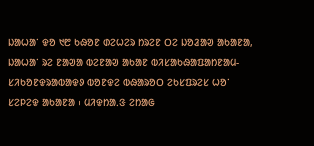ᱡᱟᱦᱟᱸ ᱫᱚ ᱑᱘ ᱠᱷᱚᱱ ᱰᱮᱦᱮᱨ ᱴᱨᱮᱱ ᱛᱮ ᱡᱚᱲᱟᱣ ᱟᱠᱟᱱᱟ, ᱡᱟᱦᱟᱸ ᱨᱮ ᱱᱟᱣᱟ ᱵᱮᱱᱟᱣ ᱟᱠᱟᱱ ᱵᱤᱥᱟᱠᱷᱟᱯᱟᱴᱱᱟᱢ-ᱥᱤᱠᱚᱱᱫᱨᱟᱵᱟᱫᱽ ᱵᱚᱱᱫᱮ ᱵᱷᱟᱨᱚᱛ ᱮᱠᱥᱯᱨᱮᱥ ᱦᱚᱸ ᱥᱮᱞᱮᱫ ᱟᱠᱟᱱᱟ ᱾ ᱢᱤᱫᱴᱟᱹᱝ ᱮᱴᱟᱜ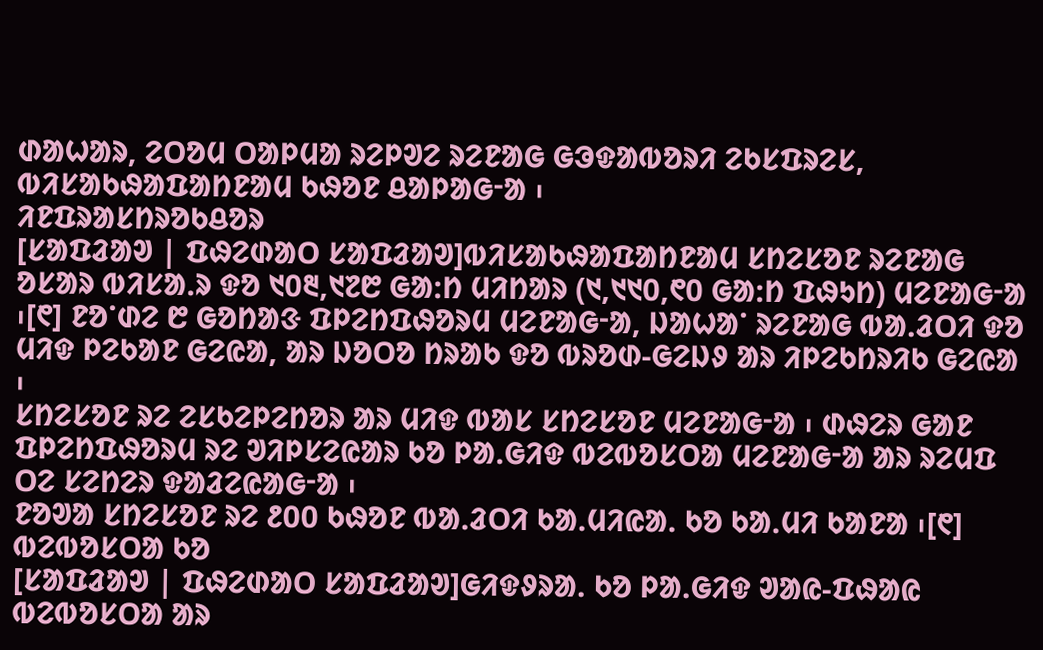ᱰᱟᱦᱟᱨ, ᱮᱛᱚᱢ ᱛᱟᱞᱢᱟ ᱨᱮᱞᱣᱮ ᱨᱮᱱᱟᱜ ᱜᱳᱫᱟᱵᱚᱨᱤ ᱮᱠᱥᱯᱨᱮᱥ, ᱵᱤᱥᱟᱠᱷᱟᱯᱟᱴᱱᱟᱢ ᱠᱷᱚᱱ ᱪᱟᱞᱟᱜᱼᱟ ᱾
ᱤᱱᱯᱨᱟᱥᱴᱨᱚᱠᱪᱚᱨ
[ᱥᱟᱯᱲᱟᱣ | ᱯᱷᱮᱰᱟᱛ ᱥᱟᱯᱲᱟᱣ]ᱵᱤᱥᱟᱠᱷᱟᱯᱟᱴᱱᱟᱢ ᱥᱴᱮᱥᱚᱱ ᱨᱮᱱᱟᱜ ᱚᱥᱟᱨ ᱵᱤᱥᱟᱹᱨ ᱫᱚ ᱑᱐᱓,᱑᱗᱘ ᱜᱟᱺᱴ ᱢᱤᱴᱟᱨ (᱑,᱑᱑᱐,᱖᱐ ᱜᱟᱺᱴ ᱯᱷᱩᱴ) ᱢᱮᱱᱟᱜᱼᱟ ᱾[᱖] ᱱᱚᱸᱰᱮ ᱘ ᱜᱚᱴᱟᱝ ᱯᱞᱮᱴᱯᱷᱚᱨᱢ ᱢᱮᱱᱟᱜᱼᱟ, ᱡᱟᱦᱟᱸ ᱨᱮᱱᱟᱜ ᱵᱟᱹᱲᱛᱤ ᱫᱚ ᱢᱤᱫ ᱞᱮᱠᱟᱱ ᱜᱮᱭᱟ, ᱟᱨ ᱡᱚᱛᱚ ᱴᱨᱟᱠ ᱫᱚ ᱵᱨᱚᱰ-ᱜᱮᱡᱽ ᱟᱨ ᱤᱞᱮᱠᱴᱨᱤᱠ ᱜᱮᱭᱟ ᱾
ᱥᱴᱮᱥᱚᱱ ᱨᱮ ᱮᱥᱠᱮᱞᱮᱴᱚᱨ ᱟᱨ ᱢᱤᱫ ᱵᱟᱥ ᱥᱴᱮᱥᱚᱱ ᱢᱮᱱᱟᱜᱼᱟ ᱾ ᱰᱷᱮᱨ ᱜᱟᱱ ᱯᱞᱮᱴᱯᱷᱚᱨᱢ ᱨᱮ ᱣᱤᱞᱥᱮᱭᱟᱨ ᱠᱚ ᱞᱟᱹᱜᱤᱫ ᱵᱮᱵᱚᱥᱛᱟ ᱢᱮᱱᱟᱜᱼᱟ ᱟᱨ ᱨᱮᱢᱯ ᱛᱮ ᱥᱮᱴᱮᱨ ᱫᱟᱲᱮᱭᱟᱜᱼᱟ ᱾
ᱱᱚᱣᱟ ᱥᱴᱮᱥᱚᱱ ᱨᱮ ᱒᱐᱐ ᱠᱷᱚᱱ ᱵᱟᱹᱲᱛᱤ ᱠᱟᱹᱢᱤᱭᱟᱹ ᱠᱚ ᱠᱟᱹᱢᱤ ᱠᱟᱱᱟ ᱾[᱖]
ᱵᱮᱵᱚᱥᱛᱟ ᱠᱚ
[ᱥᱟᱯᱲᱟᱣ | ᱯᱷᱮᱰᱟᱛ ᱥᱟᱯᱲᱟᱣ]ᱜᱤᱫᱽᱨᱟᱹ ᱠᱚ ᱞᱟᱹᱜᱤᱫ ᱣᱟᱭ-ᱯᱷᱟᱭ ᱵᱮᱵᱚᱥᱛᱟ ᱟᱨ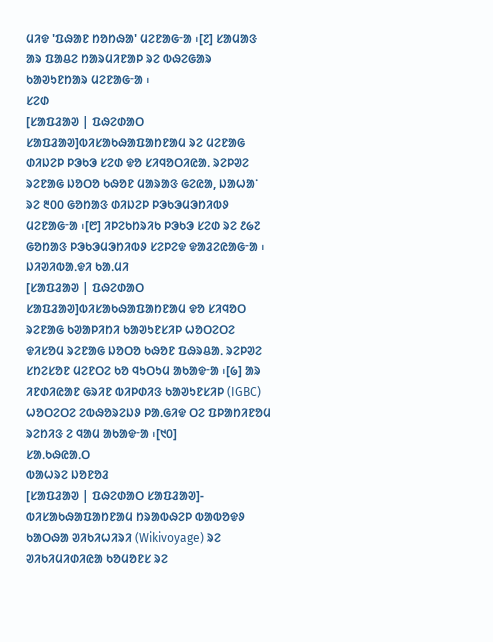ᱢᱤᱫ 'ᱯᱷᱟᱱ ᱴᱚᱴᱷᱟ' ᱢᱮᱱᱟᱜᱼᱟ ᱾[᱗] ᱥᱟᱢᱟᱝ ᱟᱨ ᱯᱟᱪᱮ ᱴᱟᱨᱢᱤᱱᱟᱞ ᱨᱮ ᱵᱷᱮᱜᱟᱨ ᱠᱟᱣᱩᱱᱴᱟᱨ ᱢᱮᱱᱟᱜᱼᱟ ᱾
ᱥᱮᱰ
[ᱥᱟᱯᱲᱟᱣ | ᱯᱷᱮᱰᱟᱛ ᱥᱟᱯᱲᱟᱣ]ᱵᱤᱥᱟᱠᱷᱟᱯᱟᱴᱱᱟᱢ ᱨᱮ ᱢᱮᱱᱟᱜ ᱰᱤᱡᱮᱞ ᱞᱳᱠᱳ ᱥᱮᱰ ᱫᱚ ᱥᱤᱧᱚᱛᱤᱭᱟᱹ ᱨᱮᱞᱣᱮ ᱨᱮᱱᱟᱜ ᱡᱚᱛᱚ ᱠᱷᱚᱱ ᱢᱟᱨᱟᱝ ᱜᱮᱭᱟ, ᱡᱟᱦᱟᱸ ᱨᱮ ᱓᱐᱐ ᱜᱚᱴᱟᱝ ᱰᱤᱡᱮᱞ ᱞᱳᱠᱳᱢᱳᱴᱤᱵᱽ ᱢᱮᱱᱟᱜᱼᱟ ᱾[᱘] ᱤᱞᱮᱠᱴᱨᱤᱠ ᱞᱳᱠᱳ ᱥᱮᱰ ᱨᱮ ᱒᱙᱗ ᱜᱚᱴᱟᱝ ᱞᱳᱠᱳᱢᱳᱴᱤᱵᱽ ᱥᱮᱞᱮᱫ ᱫᱟᱲᱮᱭᱟᱜᱼᱟ ᱾
ᱡᱤᱣᱤᱵᱟᱹᱫᱤ ᱠᱟᱹᱢᱤ
[ᱥᱟᱯᱲᱟᱣ | ᱯᱷᱮᱰᱟᱛ ᱥᱟᱯᱲᱟᱣ]ᱵᱤᱥᱟᱠᱷᱟᱯᱟᱴᱱᱟᱢ ᱫᱚ ᱥᱤᱧᱚᱛ ᱨᱮᱱᱟᱜ ᱠᱣᱟᱞᱤᱴᱤ ᱠᱟᱣᱩᱱᱥᱤᱞ ᱦᱚᱛᱮᱛᱮ ᱫᱤᱥᱚᱢ ᱨᱮᱱᱟᱜ ᱡᱚᱛᱚ ᱠᱷᱚᱱ ᱯᱷᱨᱪᱟᱹ ᱨᱮᱞᱣᱮ ᱥᱴᱮᱥᱚᱱ ᱢᱮᱱᱛᱮ ᱠᱚ ᱧᱩᱛᱩᱢ ᱟᱠᱟᱫᱼᱟ ᱾[᱙] ᱟᱨ ᱤᱱᱰᱤᱭᱟᱱ ᱜᱨᱤᱱ ᱵᱤᱞᱰᱤᱝ ᱠᱟᱣᱩᱱᱥᱤᱞ (IGBC) ᱦᱚᱛᱮᱛᱮ ᱮᱵᱷᱚᱨᱮᱡᱽ ᱞᱟᱹᱜᱤᱫ ᱛᱮ ᱯᱞᱟᱴᱤᱱᱚᱢ ᱨᱮᱴᱤᱝ ᱮ ᱧᱟᱢ ᱟᱠᱟᱫᱼᱟ ᱾[᱑᱐]
ᱥᱟᱹᱠᱷᱭᱟᱹᱛ
ᱵᱟᱦᱨᱮ ᱡᱚᱱᱚᱲ
[ᱥᱟᱯᱲᱟᱣ | ᱯᱷᱮᱰᱟᱛ ᱥᱟᱯᱲᱟᱣ]- ᱵᱤᱥᱟᱠᱷᱟᱯᱟᱴᱱᱟᱢ ᱴᱨᱟᱵᱷᱮᱞ ᱵᱟᱵᱚᱫᱽ ᱠᱟᱛᱷᱟ ᱣᱤᱠᱤᱦᱤᱨᱤ (Wikivoyage) ᱨᱮ
ᱣᱤᱠᱤᱢᱤᱰᱤᱭᱟ ᱠᱚᱢᱚᱱᱥ ᱨᱮ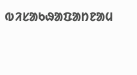ᱵᱤᱥᱟᱠᱷᱟᱯᱟᱴᱱᱟᱢ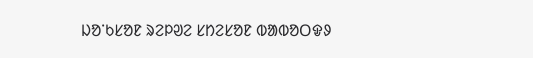ᱡᱚᱸᱠᱥᱚᱱ ᱨᱮᱞᱣᱮ ᱥᱴᱮᱥᱚᱱ ᱵᱟᱵᱚᱛᱫᱽ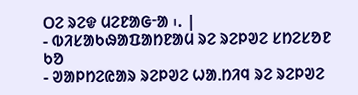ᱛᱮ ᱨᱮᱫ ᱢᱮᱱᱟᱜᱼᱟ ᱾. |
- ᱵᱤᱥᱟᱠᱷᱟᱯᱟᱴᱱᱟᱢ ᱨᱮ ᱨᱮᱞᱣᱮ ᱥᱴᱮᱥᱚᱱ ᱠᱚ
- ᱣᱟᱞᱴᱮᱭᱟᱨ ᱨᱮᱞᱣᱮ ᱦᱟᱹᱴᱤᱧ ᱨᱮ ᱨᱮᱞᱣᱮ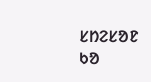ᱥᱴᱮᱥᱚᱱ ᱠᱚ